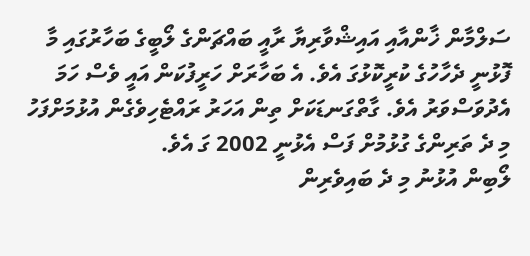ސަލްމާން ޚާންއާއި އައިޝްވާރިޔާ ރާއީ ބައްޗަންގެ ލޯބީގެ ބަހާރުގައި މާ ފޮޅުނީ ދެހާހުގެ ކުރީކޮޅުގަ އެވެ. އެ ބަހާރަށް ހަރީފުކަން އައީ ވެސް ހަމަ އެދުވަސްވަރު އެވެ. ގާތްގަނޑަކަށް ތިން އަހަރު ރައްޓެހިވެގެން އުޅުމަށްފަހު މި ދެ ތަރިންގެ ގުޅުމުށް ފަސް އެޅުނީ 2002 ގަ އެވެ.
ލޯބިން އުޅުނު މި ދެ ބައިވެރިން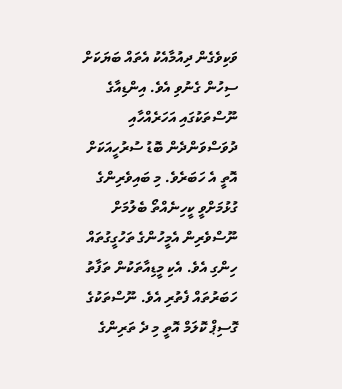ވަކިވެގެން ދިއުމާއެކު އެތައް ބަޔަކަށް ސިހުން ގެނުވި އެވެ. އިންޑިއާގެ ނޫސްތަކުގައި އަހަރެއްހާއި ދުވަސްވަންދެން ބޮޑު ސުރުހީއަކަށް އޮތީ އެ ހަބަރެވެ. މި ބައިވެރިންގެ ގުޅުމަށްވީ ކީހިނެއްތޯ ބެލުމަށް ނޫސްވެރިން އެމީހުންގެ ތަހުގީގުތައް ހިންގި އެވެ. އެކި މީޑިއާތަކުން ތަފާތު ހަބަރުތައް ފެތުރި އެވެ. ނޫސްތަކުގެ ގޮސިޕް ކޮލަމް އޮތީ މި ދެ ތަރިންގެ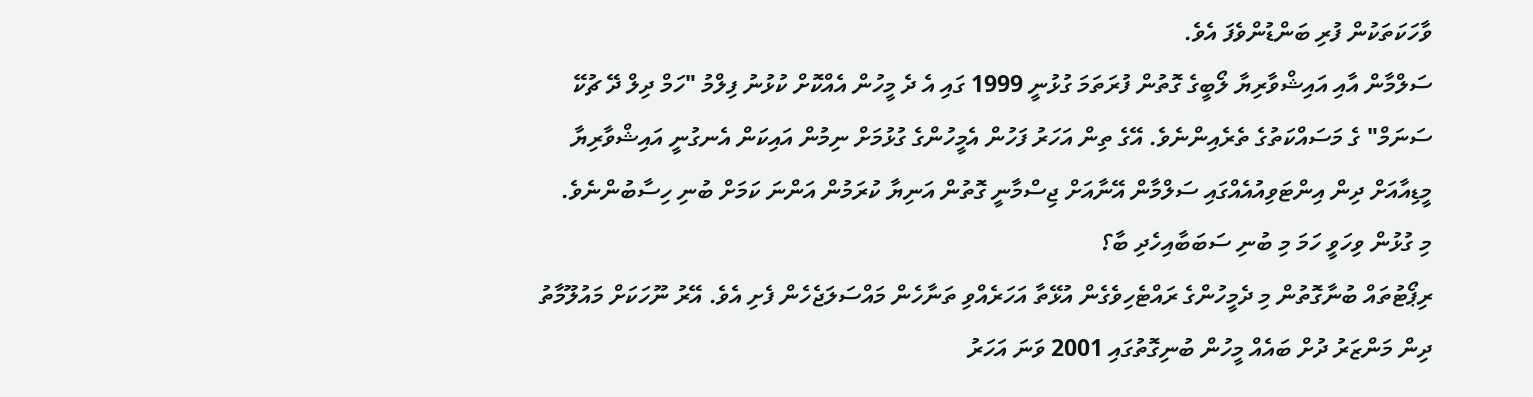ވާހަކަތަކުން ފުރި ބަންޑުންވެފަ އެވެ.
ސަލްމާން އާއި އައިޝްވާރިޔާ ލޯބީގެ ގޮތުން ފުރަތަމަ ގުޅުނީ 1999 ގައި އެ ދެ މީހުން އެއްކޮށް ކުޅުނު ފިލްމު "ހަމް ދިލް ދޭ ޗުކޭ ސަނަމް" ގެ މަސައްކަތުގެ ތެރެއިންނެވެ. އޭގެ ތިން އަހަރު ފަހުން އެމީހުންގެ ގުޅުމަށް ނިމުން އައިކަން އެނގުނީ އައިޝްވާރިޔާ މީޑިއާއަށް ދިން އިންޓަވިއުއެއްގައި ސަލްމާން އޭނާއަށް ޖިސްމާނީ ގޮތުން އަނިޔާ ކުރަމުން އަންނަ ކަމަށް ބުނި ހިސާބުންނެވެ.
މި ގުޅުން ވިހަވީ ހަމަ މި ބުނި ސަބަބާއިހެދި ބާ؟
ރިޕޯޓުތައް ބުނާގޮތުން މި ދެމީހުންގެ ރައްޓެހިވެގެން އުޅޭތާ އަހަރެއްވި ތަނާހެން މައްސަލަޖެހެން ފެށި އެވެ. އޭރު ނޫހަކަށް މައުލޫމާތު ދިން މަންޒަރު ދުށް ބައެއް މީހުން ބުނިގޮތުގައި 2001 ވަނަ އަހަރު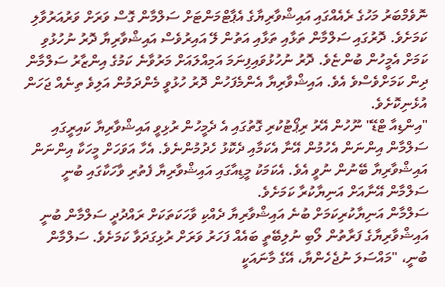ނޮވެމްބަރު މަހުގެ ރެއެއްގައި އައިޝްވާރިޔާގެ އެޕާޓްމަންޓަށް ސަލްމާން ގޮސް ވަރަށް ވަރުއަރުވާލި ކަމަށެވެ. ދޮރުގައި ސަލްމާން ތަޅާއި ތަޅާއި އަތުން ލޭ އައިރުވެސް އައިޝްވާރިޔާ ދޮރު ނުހުޅުވި ކަމަށް އެމީހުން ބުންޏެވެ. ދޮރު ނުހުޅުވައިފިނަމަ އަމިއްލައަށް މަރުވާނެ ކަމުގެ އިންޒާރު ސަލްމާން ދިން ކަމަށްވެސްވެ އެވެ. އައިޝްވާރިޔާ އެންމެފަހުން ދޮރު ހުޅުވީ މެންދަމުން އަލިވެ ތިނެއް ޖަހަން އުޅެނިކޮށެވެ.
"އިންޑިއާ ޓްޑޭ" ނޫހުން އޭރު ރިޕޯޓުކުރި ގޮތުގައި އެ ދެމީހުން ރުޅިވީ އައިޝްވާރިޔާ ކައިރީގައި ސަލްމާން އިންނަން އެހުމުން އޭނާ އެކަމާއި ދެކޮޅު ހެދުމުންނެވެ. އެހާ އަވަހަށް މީހަކާ އިންނަން އައިޝްވާރިޔާ ބޭނުން ނުވީ އެވެ. އެކަމަކު މީޑިއާގައި އައިޝްވާރިޔާ ފެތުރި ވާހަކާގައި ބުނީ ސަލްމާން އޭނާއަށް އަނިޔާކުރާ ކަމަށެވެ.
ސަލްމާން އަނިޔާކުރިކަމަށް ބުނެ އައިޝްވާރިޔާ ދެއްކި ވާހަކަތަކަށް ރައްދުދީ ސަލްމާން ބުނީ އައިޝްވާރިޔާގެ ފަރާތުން ލޯބި ނުލިބޭތީ ބައެއް ފަހަރު ވަރަށް ރުޅިގަދަވާ ކަމަށެވެ. ސަލްމާން ބުނީ، "މައްސަލަ ނުޖެހެންޔާ، އޭގެ މާނައަކީ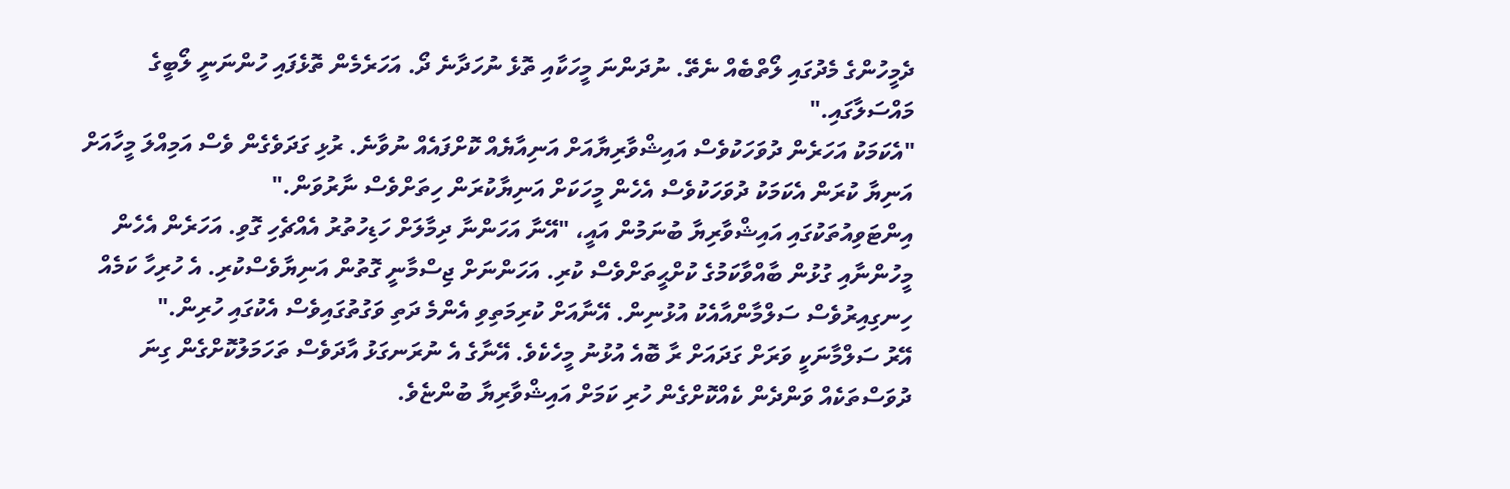ދެމީހުންގެ މެދުގައި ލޯތްބެއް ނެތޭ. ނުދަންނަ މީހަކާއި ތޮޅެ ނުހަދާނެ ދޯ. އަހަރެމެން ތޮޅެފައި ހުންނަނީ ލޯބީގެ މައްސަލާގައި."
"އެކަމަކު އަހަރެން ދުވަހަކުވެސް އައިޝްވާރިޔާއަށް އަނިއާޔެއް ކޮށްފައެއް ނުވާނެ. ރުޅި ގަދަވެގެން ވެސް އަމިއްލަ މީހާއަށް އަނިޔާ ކުރަން އެކަމަކު ދުވަހަކުވެސް އެހެން މީހަކަށް އަނިޔާކުރަން ހިތަށްވެސް ނާރުވަން."
އިންޓަވިއުތަކުގައި އައިޝްވާރިޔާ ބުނަމުން އައީ، "އޭނާ އަހަންނާ ދިމާލަށް ހަޑިހުތުރު އެއްޗެހި ގޮވި. އަހަރެން އެހެން މީހުންނާއި ގުޅުން ބާއްވާކަމުގެ ކުށްޙީތަށްވެސް ކުރި. އަހަންނަށް ޖިސްމާނީ ގޮތުން އަނިޔާވެސްކުރި. އެ ހުރިހާ ކަމެއް ހިނގިއިރުވެސް ސަލްމާންއާއެކު އުޅުނިން. އޭނާއަށް ކުރިމަތިވި އެންމެ ދަތި ވަގުތުގައިވެސް އެކުގައި ހުރިން."
އޭރު ސަލްމާނަކީ ވަރަށް ގަދައަށް ރާ ބޮއެ އުޅުނު މީހެކެވެ. އޭނާގެ އެ ނުރަނގަޅު އާދަވެސް ތަހަމަލުކޮށްގެން ގިނަ ދުވަސްތަކެއް ވަންދެން ކެއްކޮށްގެން ހުރި ކަމަށް އައިޝްވާރިޔާ ބުންޏެވެ.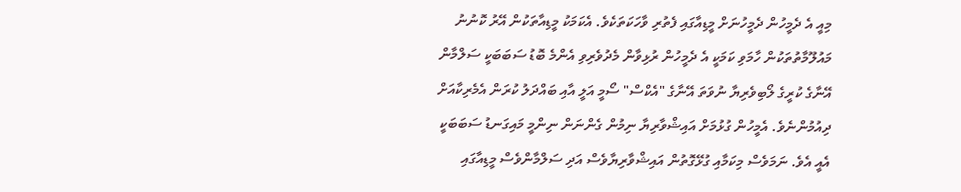މިއީ އެ ދެމީހުން ދެމީހުނަށް މީޑިއާގައި ފެތުރި ވާހަކަތަކެވެ. އެކަމަކު މީޑިއާތަކުން އޭރު ކޮނުނު މައުލޫމާތުތަކުން ހާމަވި ކަމަކީ އެ ދެމީހުން ރުޅިވާން މެދުވެރިވި އެންމެ ބޮޑު ސަބަބަކީ ސަލްމާން އޭނާގެ ކުރީގެ ލޯބިވެރިޔާ ނުވަތަ އޭނާގެ "އެކްސް" ސޯމީ އަލީ އާއި ބައްދަލު ކުރަން އެމެރިކާއަށް ދިއުމުންނެވެ. އެމީހުން ގުޅުމަށް އައިޝްވާރިޔާ ނިމުން ގެންނަން ނިންމީ މައިގަނޑު ސަބަބަކީ އެއީ އެވެ. ނަމަވެސް މިކަމާއި ގުޅޭގޮތުން އައިޝްވާރިޔާވެސް އަދި ސަލްމާންވެސް މީޑިއާގައި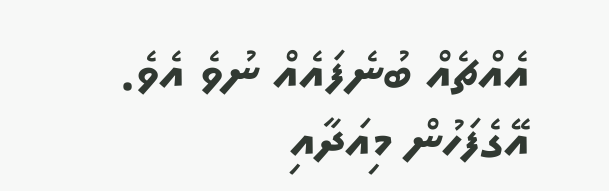އެއްޗެއް ބުނެފައެއް ނުވެ އެވެ.
އޭގެފަހުން މިއަދާއި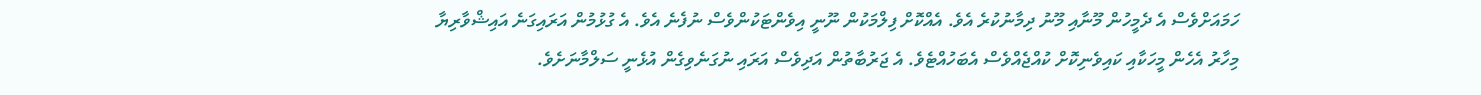ހަމައަށްވެސް އެ ދެމީހުން މޫނާއި މޫނު ދިމާނުކުރެ އެވެ. އެއްކޮށް ފިލްމަކުން ނޫނީ އިވެންޓަކުންވެސް ނުފެނެ އެވެ. އެ ގުޅުމުން އަރައިގަނެ އައިޝްވާރިޔާ މިހާރު އެހެން މީހަކާއި ކައިވެނިކޮށް ކުއްޖެއްވެސް އެބަހުއްޓެވެ. އެ ޖަރުބާތުން އަދިވެސް އަރައި ނުގަނެވިގެން އުޅެނީ ސަލްމާނަށެވެ.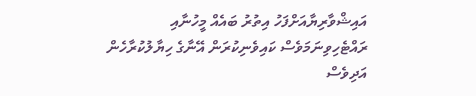އައިޝްވާރިޔާއަށްފަހު އިތުރު ބައެއް މީހުނާއި ރައްޓެހިވިނަމަވެސް ކައިވެނިކުރަން އޭނާގެ ހިޔާލުކުރާހެން އަދިވެސް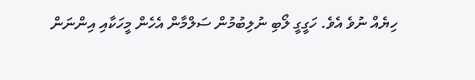ހިޔެއް ނުވެ އެވެ. ހަގީގީ ލޯބި ނުލިބުމުން ސަލްމާން އެހެން މީހަކާއި އިންނަން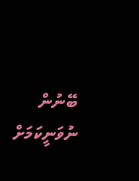ބޭނުން ނުވަނީކަމަށް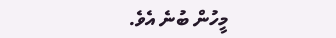މީހުން ބުނެ އެވެ.